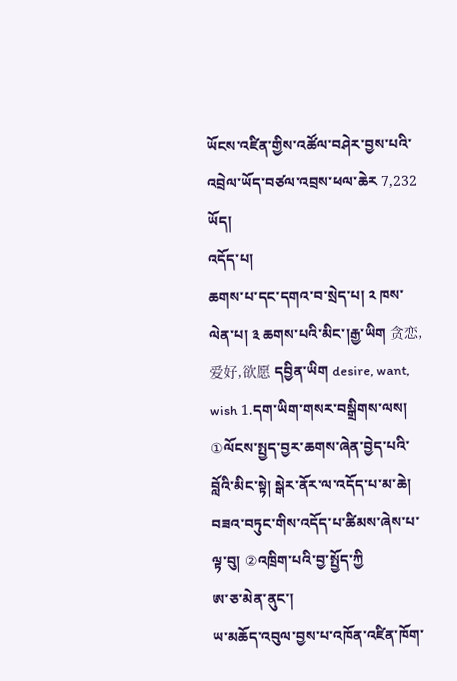ཡོངས་འཛིན་གྱིས་འཚོལ་བཤེར་བྱས་པའི་འབྲེལ་ཡོད་བཙལ་འབྲས་ཕལ་ཆེར 7,232 ཡོད།
འདོད་པ།
ཆགས་པ་དང་དགའ་བ་སྲེད་པ། ༢ ཁས་ལེན་པ། ༣ ཆགས་པའི་མིང་།རྒྱ་ཡིག 贪恋,爱好,欲愿 དབྱིན་ཡིག desire, want, wish 1.དག་ཡིག་གསར་བསྒྲིགས་ལས། ①ལོངས་སྤྱད་བྱར་ཆགས་ཞེན་བྱེད་པའི་བློའི་མིང་སྟེ། སྒེར་ནོར་ལ་འདོད་པ་མ་ཆེ། བཟའ་བཏུང་གིས་འདོད་པ་ཚིམས་ཞེས་པ་ལྟ་བུ། ②འཁྲིག་པའི་བྱ་སྤྱོད་ཀྱི
ཨ་ཅ་མེན་ནུང་།
ཡ་མཆོད་འབུལ་བྱས་པ་འཁོན་འཛིན་ཁོག་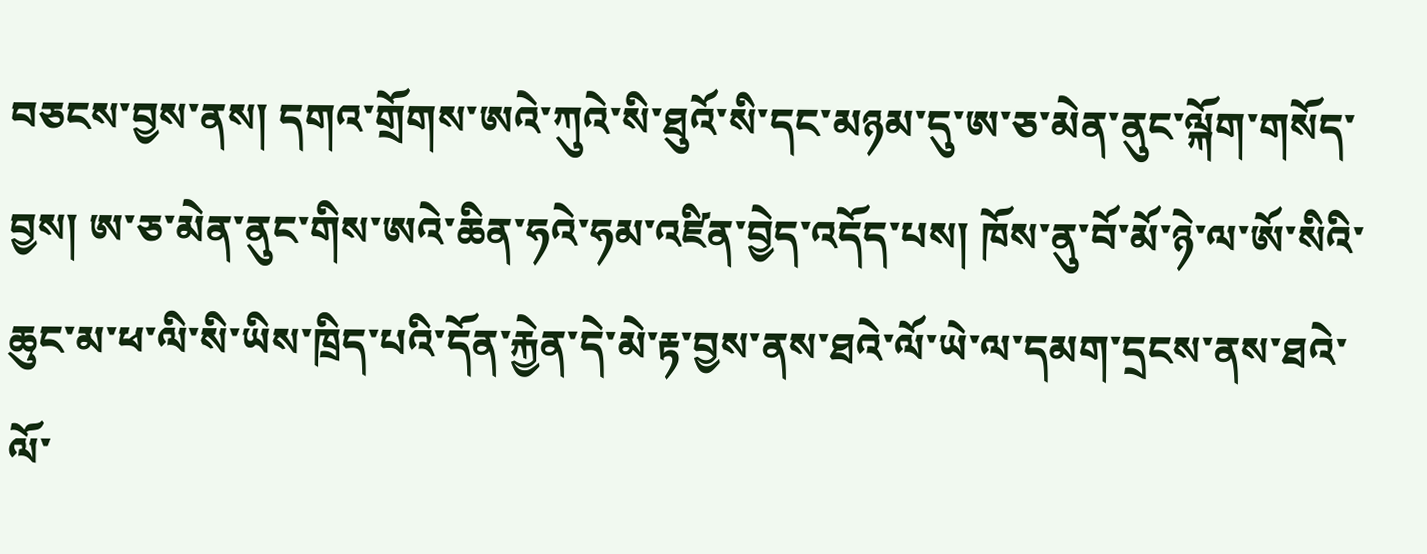བཅངས་བྱས་ནས། དགའ་གྲོགས་ཨའེ་ཀུའེ་སི་ཐུའོ་སི་དང་མཉམ་དུ་ཨ་ཅ་མེན་ནུང་ལྐོག་གསོད་བྱས། ཨ་ཅ་མེན་ནུང་གིས་ཨའེ་ཆིན་ཧའེ་ཧམ་འཛིན་བྱེད་འདོད་པས། ཁོས་ནུ་བོ་མོ་ཉེ་ལ་ཨོ་སིའི་ཆུང་མ་ཕ་ལི་སི་ཡིས་ཁྲིད་པའི་དོན་རྐྱེན་དེ་མེ་རྟ་བྱས་ནས་ཐའེ་ལོ་ཡེ་ལ་དམག་དྲངས་ནས་ཐའེ་ལོ་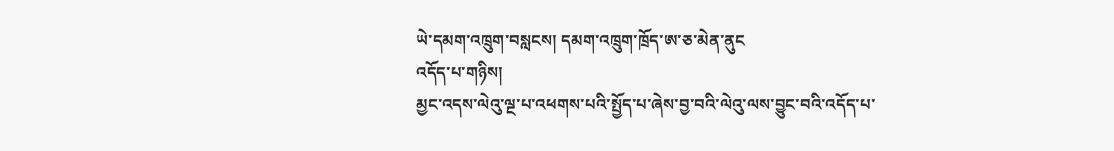ཡེ་དམག་འཁྲུག་བསླངས། དམག་འཁྲུག་ཁྲོད་ཨ་ཅ་མེན་ནུང
འདོད་པ་གཉིས།
མྱང་འདས་ལེའུ་ལྔ་པ་འཕགས་པའི་སྤྱོད་པ་ཞེས་བྱ་བའི་ལེའུ་ལས་བྱུང་བའི་འདོད་པ་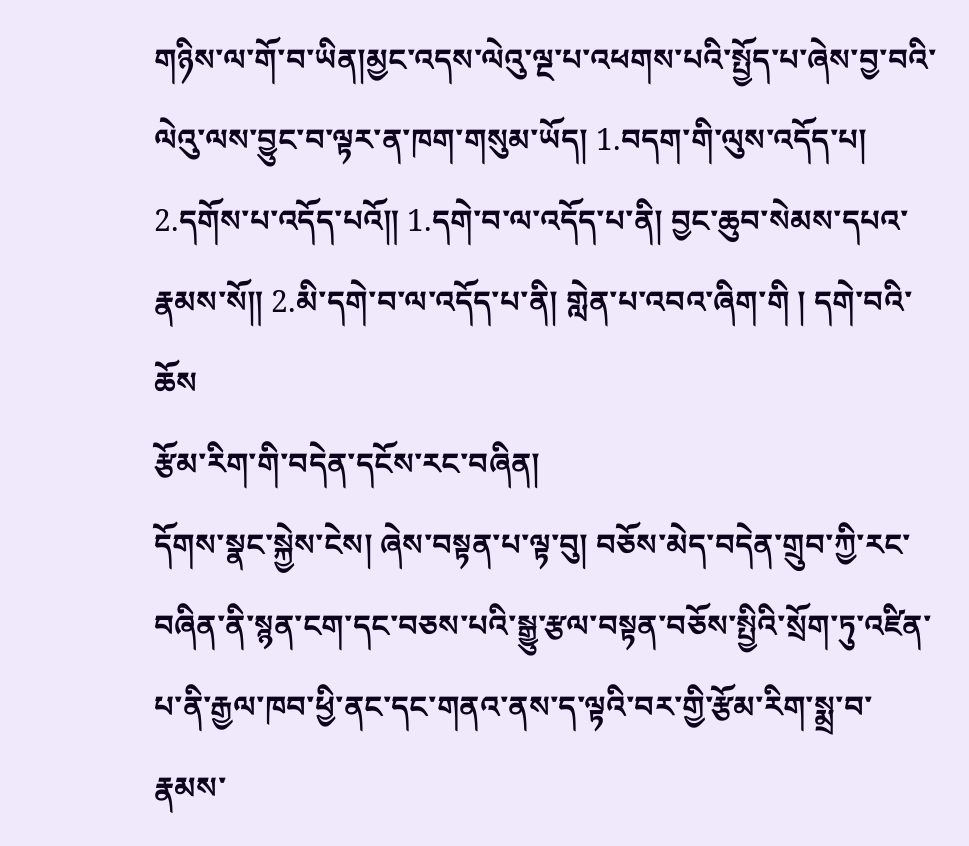གཉིས་ལ་གོ་བ་ཡིན།མྱང་འདས་ལེའུ་ལྔ་པ་འཕགས་པའི་སྤྱོད་པ་ཞེས་བྱ་བའི་ལེའུ་ལས་བྱུང་བ་ལྟར་ན་ཁག་གསུམ་ཡོད། 1.བདག་གི་ལུས་འདོད་པ། 2.དགོས་པ་འདོད་པའོ༎ 1.དགེ་བ་ལ་འདོད་པ་ནི། བྱང་ཆུབ་སེམས་དཔའ་རྣམས་སོ༎ 2.མི་དགེ་བ་ལ་འདོད་པ་ནི། གླེན་པ་འབའ་ཞིག་གི ། དགེ་བའི་ཆོས
རྩོམ་རིག་གི་བདེན་དངོས་རང་བཞིན།
དོགས་སྣང་སྐྱེས་ངེས། ཞེས་བསྟན་པ་ལྟ་བུ། བཅོས་མེད་བདེན་གྲུབ་ཀྱི་རང་བཞིན་ནི་སྙན་ངག་དང་བཅས་པའི་སྒྱུ་རྩལ་བསྟན་བཅོས་སྤྱིའི་སྲོག་ཏུ་འཛིན་པ་ནི་རྒྱལ་ཁབ་ཕྱི་ནང་དང་གནའ་ནས་ད་ལྟའི་བར་གྱི་རྩོམ་རིག་སྨྲ་བ་རྣམས་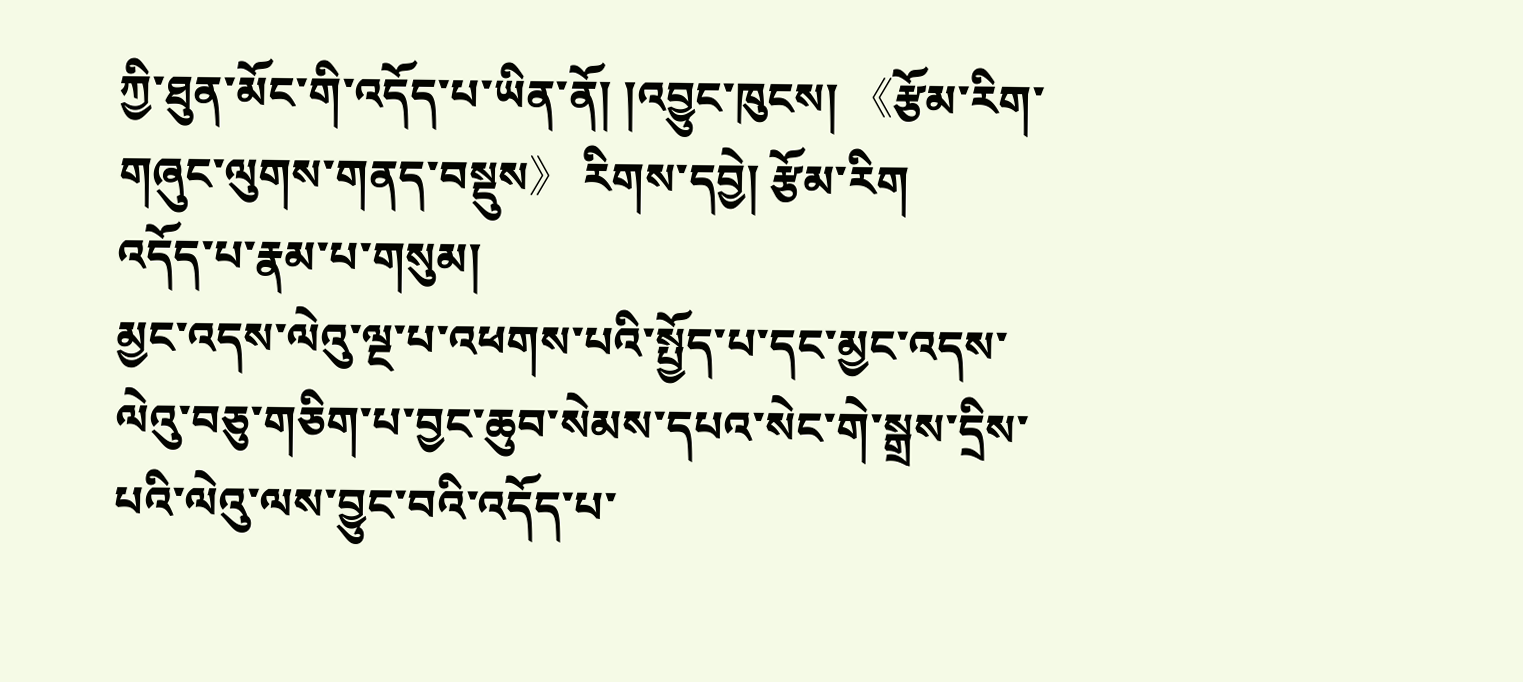ཀྱི་ཐུན་མོང་གི་འདོད་པ་ཡིན་ནོ། །འབྱུང་ཁུངས། 《རྩོམ་རིག་གཞུང་ལུགས་གནད་བསྡུས》 རིགས་དབྱེ། རྩོམ་རིག
འདོད་པ་རྣམ་པ་གསུམ།
མྱང་འདས་ལེའུ་ལྔ་པ་འཕགས་པའི་སྤྱོད་པ་དང་མྱང་འདས་ལེའུ་བཅུ་གཅིག་པ་བྱང་ཆུབ་སེམས་དཔའ་སེང་གེ་སྒྲས་དྲིས་པའི་ལེའུ་ལས་བྱུང་བའི་འདོད་པ་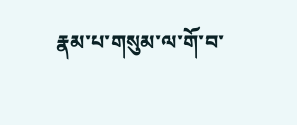རྣམ་པ་གསུམ་ལ་གོ་བ་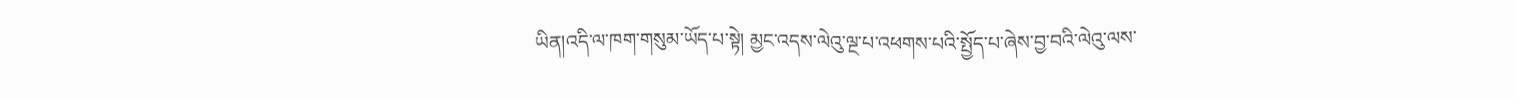ཡིན།འདི་ལ་ཁག་གསུམ་ཡོད་པ་སྟེ། མྱང་འདས་ལེའུ་ལྔ་པ་འཕགས་པའི་སྤྱོད་པ་ཞེས་བྱ་བའི་ལེའུ་ལས་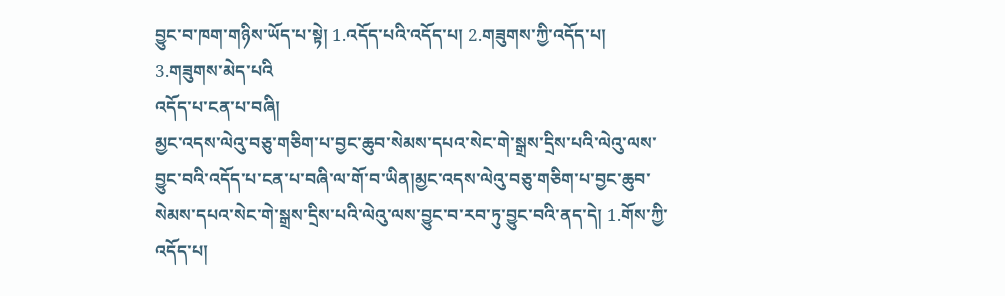བྱུང་བ་ཁག་གཉིས་ཡོད་པ་སྟེ། 1.འདོད་པའི་འདོད་པ། 2.གཟུགས་ཀྱི་འདོད་པ། 3.གཟུགས་མེད་པའི
འདོད་པ་ངན་པ་བཞི།
མྱང་འདས་ལེའུ་བཅུ་གཅིག་པ་བྱང་ཆུབ་སེམས་དཔའ་སེང་གེ་སྒྲས་དྲིས་པའི་ལེའུ་ལས་བྱུང་བའི་འདོད་པ་ངན་པ་བཞི་ལ་གོ་བ་ཡིན།མྱང་འདས་ལེའུ་བཅུ་གཅིག་པ་བྱང་ཆུབ་སེམས་དཔའ་སེང་གེ་སྒྲས་དྲིས་པའི་ལེའུ་ལས་བྱུང་བ་རབ་ཏུ་བྱུང་བའི་ནད་དེ། 1.གོས་ཀྱི་འདོད་པ།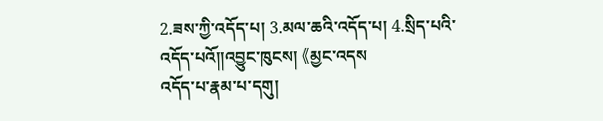2.ཟས་ཀྱི་འདོད་པ། 3.མལ་ཆའི་འདོད་པ། 4.སྲིད་པའི་འདོད་པའོ༎འབྱུང་ཁུངས། 《མྱང་འདས
འདོད་པ་རྣམ་པ་དགུ།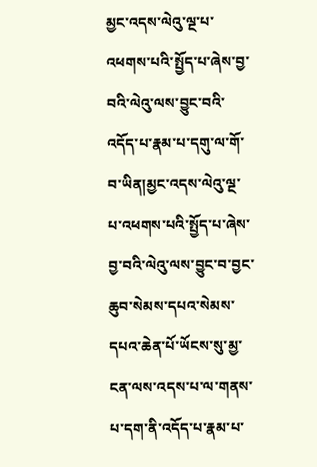མྱང་འདས་ལེའུ་ལྔ་པ་འཕགས་པའི་སྤྱོད་པ་ཞེས་བྱ་བའི་ལེའུ་ལས་བྱུང་བའི་འདོད་པ་རྣམ་པ་དགུ་ལ་གོ་བ་ཡིན།མྱང་འདས་ལེའུ་ལྔ་པ་འཕགས་པའི་སྤྱོད་པ་ཞེས་བྱ་བའི་ལེའུ་ལས་བྱུང་བ་བྱང་ཆུབ་སེམས་དཔའ་སེམས་དཔའ་ཆེན་པོ་ཡོངས་སུ་མྱ་ངན་ལས་འདས་པ་ལ་གནས་པ་དག་ནི་འདོད་པ་རྣམ་པ་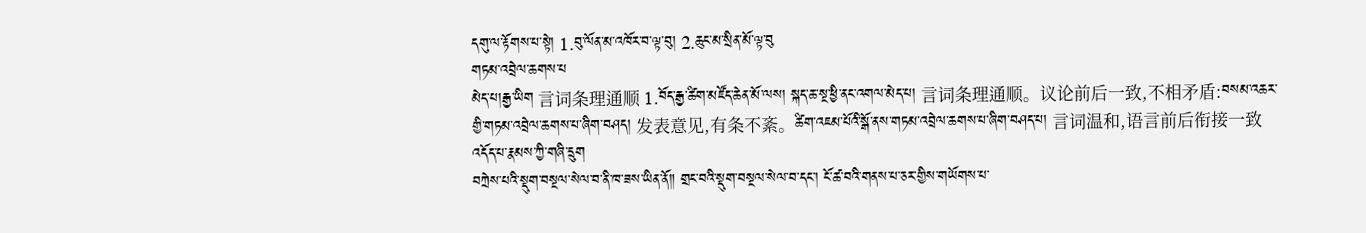དགུ་ལ་རྟོགས་པ་སྟེ། 1.བུ་ལོན་མ་འཁོར་བ་ལྟ་བུ། 2.ཆུང་མ་སྲིན་མོ་ལྟ་བུ
གཏམ་འབྲེལ་ཆགས་པ
མེད་པ།རྒྱ་ཡིག 言词条理通顺 1.བོད་རྒྱ་ཚིག་མཛོད་ཆེན་མོ་ལས། སྐད་ཆ་སྔ་ཕྱི་ནང་འགལ་མེད་པ། 言词条理通顺。议论前后一致,不相矛盾:བསམ་འཆར་གྱི་གཏམ་འབྲེལ་ཆགས་པ་ཞིག་བཤད། 发表意见,有条不紊。ཚིག་འཇམ་པོའི་སྒོ་ནས་གཏམ་འབྲེལ་ཆགས་པ་ཞིག་བཤད་པ། 言词温和,语言前后衔接一致
འདོད་པ་རྣམས་ཀྱི་གཞི་དྲུག
བཀྲེས་པའི་སྡུག་བསྔལ་སེལ་བ་ནི་ཁ་ཟས་ཡིན་ནོ༎ གྲང་བའི་སྡུག་བསྔལ་སེལ་བ་དང་། ངོ་ཚ་བའི་གནས་པ་ཅར་གྱིས་གཡོགས་པ་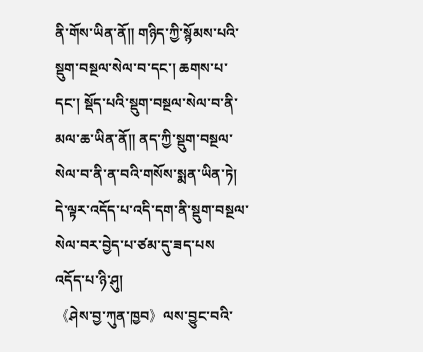ནི་གོས་ཡིན་ནོ༎ གཉིད་ཀྱི་སྙོམས་པའི་སྡུག་བསྔལ་སེལ་བ་དང་། ཆགས་པ་དང་། སྡོད་པའི་སྡུག་བསྔལ་སེལ་བ་ནི་མལ་ཆ་ཡིན་ནོ༎ ནད་ཀྱི་སྡུག་བསྔལ་སེལ་བ་ནི་ན་བའི་གསོས་སྨན་ཡིན་ཏེ། དེ་ལྟར་འདོད་པ་འདི་དག་ནི་སྡུག་བསྔལ་སེལ་བར་བྱེད་པ་ཙམ་དུ་ཟད་པས
འདོད་པ་ཉི་ཤུ།
《ཤེས་བྱ་ཀུན་ཁྱབ》ལས་བྱུང་བའི་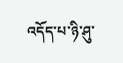འདོད་པ་ཉི་ཤུ་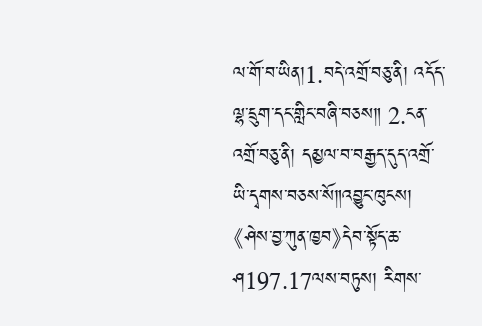ལ་གོ་བ་ཡིན།1.བདེ་འགྲོ་བཅུ་ནི། འདོད་ལྷ་དྲུག་དང་གླིང་བཞི་བཅས༎ 2.ངན་འགྲོ་བཅུ་ནི། དམྱལ་བ་བརྒྱད་དུད་འགྲོ་ཡི་དྭགས་བཅས་སོ༎འབྱུང་ཁུངས། 《ཤེས་བྱ་ཀུན་ཁྱབ》དེབ་སྟོད་ཆ་ཤ197.17ལས་བཏུས། རིགས་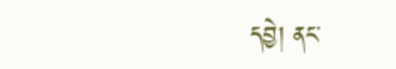དབྱེ། ནང་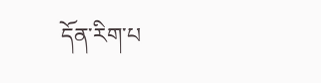དོན་རིག་པ